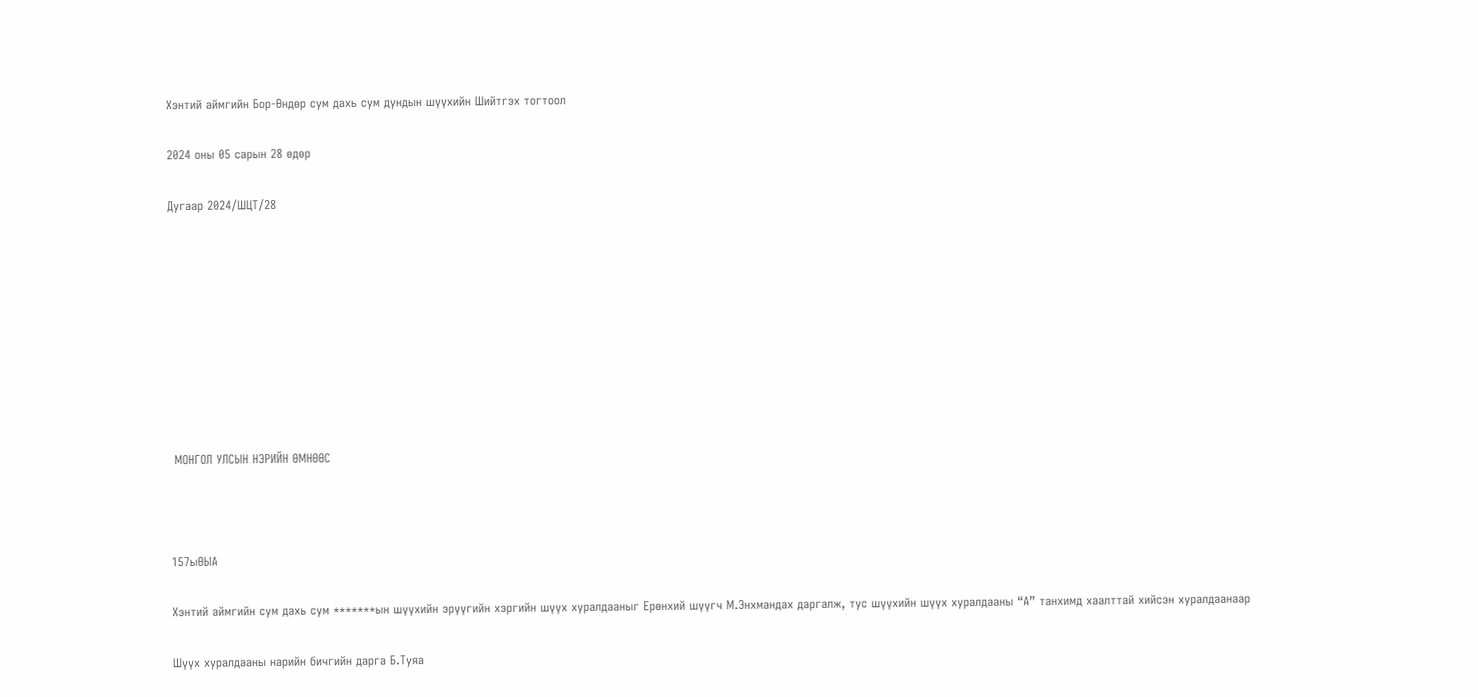Хэнтий аймгийн Бор-Өндөр сум дахь сум дундын шүүхийн Шийтгэх тогтоол

2024 оны 05 сарын 28 өдөр

Дугаар 2024/ШЦТ/28









 МОНГОЛ УЛСЫН НЭРИЙН ӨМНӨӨС



157ыӨЫА

Хэнтий аймгийн сум дахь сум *******ын шүүхийн эрүүгийн хэргийн шүүх хуралдааныг Ерөнхий шүүгч М.Энхмандах даргалж, тус шүүхийн шүүх хуралдааны “А” танхимд хаалттай хийсэн хуралдаанаар

Шүүх хуралдааны нарийн бичгийн дарга Б.Туяа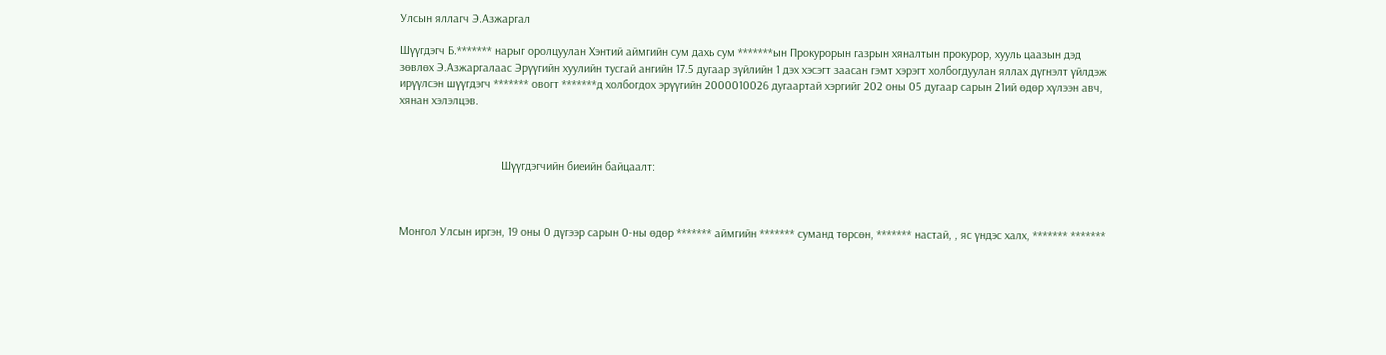Улсын яллагч Э.Азжаргал

Шүүгдэгч Б.******* нарыг оролцуулан Хэнтий аймгийн сум дахь сум *******ын Прокурорын газрын хяналтын прокурор, хууль цаазын дэд зөвлөх Э.Азжаргалаас Эрүүгийн хуулийн тусгай ангийн 17.5 дугаар зүйлийн 1 дэх хэсэгт заасан гэмт хэрэгт холбогдуулан яллах дүгнэлт үйлдэж ирүүлсэн шүүгдэгч ******* овогт *******д холбогдох эрүүгийн 2000010026 дугаартай хэргийг 202 оны 05 дугаар сарын 21ий өдөр хүлээн авч, хянан хэлэлцэв.



                                  Шүүгдэгчийн биеийн байцаалт:



Монгол Улсын иргэн, 19 оны 0 дүгээр сарын 0-ны өдөр ******* аймгийн ******* суманд төрсөн, ******* настай, , яс үндэс халх, ******* *******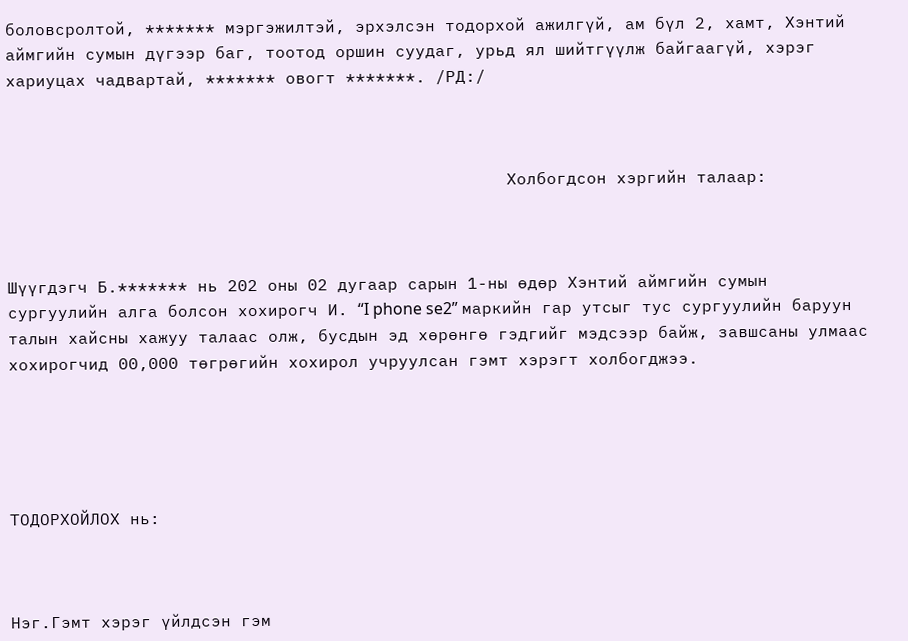боловсролтой, ******* мэргэжилтэй, эрхэлсэн тодорхой ажилгүй, ам бүл 2, хамт, Хэнтий аймгийн сумын дүгээр баг, тоотод оршин суудаг, урьд ял шийтгүүлж байгаагүй, хэрэг хариуцах чадвартай, ******* овогт *******. /РД:/



                                                  Холбогдсон хэргийн талаар:



Шүүгдэгч Б.******* нь 202 оны 02 дугаар сарын 1-ны өдөр Хэнтий аймгийн сумын сургуулийн алга болсон хохирогч И. “I phone se2” маркийн гар утсыг тус сургуулийн баруун талын хайсны хажуу талаас олж, бусдын эд хөрөнгө гэдгийг мэдсээр байж, завшсаны улмаас хохирогчид 00,000 төгрөгийн хохирол учруулсан гэмт хэрэгт холбогджээ.





ТОДОРХОЙЛОХ нь:



Нэг.Гэмт хэрэг үйлдсэн гэм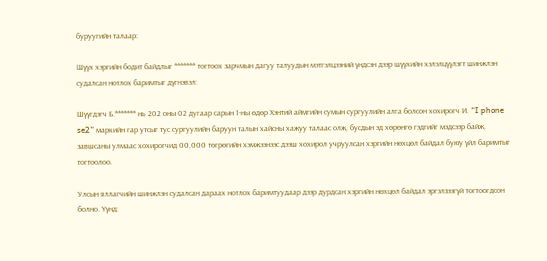буруугийн талаар:

Шүүх хэргийн бодит байдлыг ******* тогтоох зарчмын дагуу талуудын мэтгэлцээний үндсэн дээр шүүхийн хэлэлцүүлэгт шинжлэн судалсан нотлох баримтыг дүгнэвэл:

Шүүгдэгч Б.******* нь 202 оны 02 дугаар сарын 1-ны өдөр Хэнтий аймгийн сумын сургуулийн алга болсон хохирогч И. “I phone se2” маркийн гар утсыг тус сургуулийн баруун талын хайсны хажуу талаас олж, бусдын эд хөрөнгө гэдгийг мэдсээр байж, завшсаны улмаас хохирогчид 00,000 төгрөгийн хэмжээнээс дээш хохирол учруулсан хэргийн нөхцөл байдал буюу үйл баримтыг тогтоолоо.

Улсын яллагчийн шинжлэн судалсан дараах нотлох баримтуудаар дээр дурдсан хэргийн нөхцөл байдал эргэлзээгүй тогтоогдсон болно. Үүнд: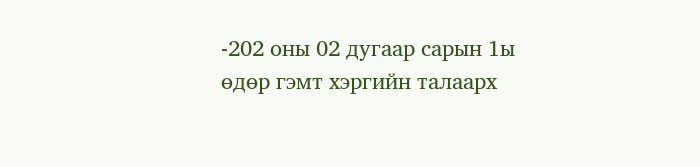-202 оны 02 дугаар сарын 1ы өдөр гэмт хэргийн талаарх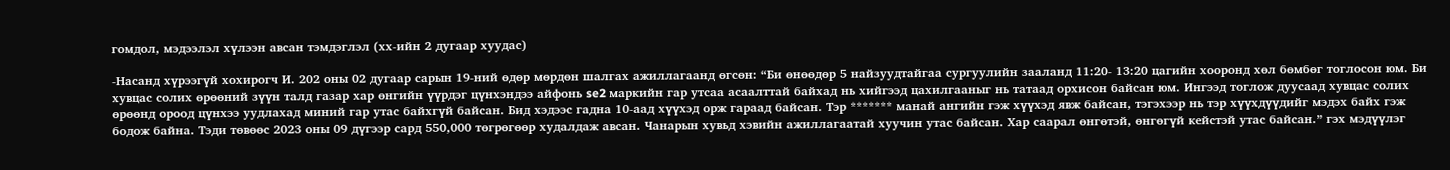гомдол, мэдээлэл хүлээн авсан тэмдэглэл (хх-ийн 2 дугаар хуудас)

-Насанд хүрээгүй хохирогч И. 202 оны 02 дугаар сарын 19-ний өдөр мөрдөн шалгах ажиллагаанд өгсөн: “Би өнөөдөр 5 найзуудтайгаа сургуулийн зааланд 11:20- 13:20 цагийн хооронд хөл бөмбөг тоглосон юм. Би хувцас солих өрөөний зүүн талд газар хар өнгийн үүрдэг цүнхэндээ айфонь se2 маркийн гар утсаа асаалттай байхад нь хийгээд цахилгааныг нь татаад орхисон байсан юм. Ингээд тоглож дуусаад хувцас солих өрөөнд ороод цүнхээ уудлахад миний гар утас байхгүй байсан. Бид хэдээс гадна 10-аад хүүхэд орж гараад байсан. Тэр ******* манай ангийн гэж хүүхэд явж байсан, тэгэхээр нь тэр хүүхдүүдийг мэдэх байх гэж бодож байна. Тэди төвөөс 2023 оны 09 дүгээр сард 550,000 төгрөгөөр худалдаж авсан. Чанарын хувьд хэвийн ажиллагаатай хуучин утас байсан. Хар саарал өнгөтэй, өнгөгүй кейстэй утас байсан.” гэх мэдүүлэг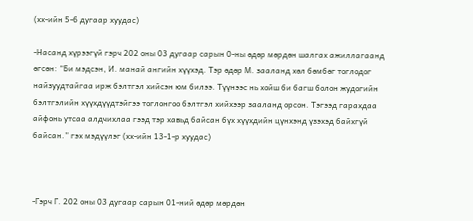(хх-ийн 5-6 дугаар хуудас)

-Насанд хүрээгүй гэрч 202 оны 03 дугаар сарын 0-ны өдөр мөрдөн шалгах ажиллагаанд өгсөн: “Би мэдсэн, И. манай ангийн хүүхэд. Тэр өдөр М. зааланд хөл бөмбөг тоглодог найзуудтайгаа ирж бэлтгэл хийсэн юм билээ. Түүнээс нь хойш би багш болон жудогийн бэлтгэлийн хүүхдүүдтэйгээ тоглонгоо бэлтгэл хийхээр зааланд орсон. Тэгээд гарахдаа айфонь утсаа алдчихлаа гээд тэр хавьд байсан бүх хүүхдийн цүнхэнд үзэхэд байхгүй байсан.” гэх мэдүүлэг (хх-ийн 13-1-р хуудас)



-Гэрч Г. 202 оны 03 дугаар сарын 01-ний өдөр мөрдөн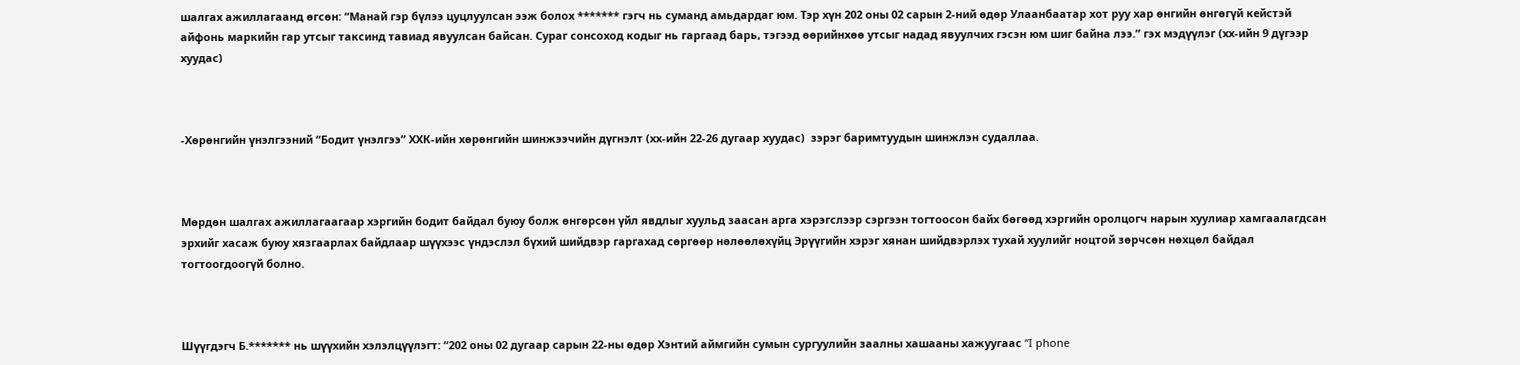шалгах ажиллагаанд өгсөн: “Манай гэр бүлээ цуцлуулсан ээж болох ******* гэгч нь суманд амьдардаг юм. Тэр хүн 202 оны 02 сарын 2-ний өдөр Улаанбаатар хот руу хар өнгийн өнгөгүй кейстэй айфонь маркийн гар утсыг таксинд тавиад явуулсан байсан. Сураг сонсоход кодыг нь гаргаад барь, тэгээд өөрийнхөө утсыг надад явуулчих гэсэн юм шиг байна лээ.” гэх мэдүүлэг (хх-ийн 9 дүгээр хуудас)



-Хөрөнгийн үнэлгээний “Бодит үнэлгээ” ХХК-ийн хөрөнгийн шинжээчийн дүгнэлт (хх-ийн 22-26 дугаар хуудас)  зэрэг баримтуудын шинжлэн судаллаа.



Мөрдөн шалгах ажиллагаагаар хэргийн бодит байдал буюу болж өнгөрсөн үйл явдлыг хуульд заасан арга хэрэгслээр сэргээн тогтоосон байх бөгөөд хэргийн оролцогч нарын хуулиар хамгаалагдсан эрхийг хасаж буюу хязгаарлах байдлаар шүүхээс үндэслэл бүхий шийдвэр гаргахад сөргөөр нөлөөлөхүйц Эрүүгийн хэрэг хянан шийдвэрлэх тухай хуулийг ноцтой зөрчсөн нөхцөл байдал тогтоогдоогүй болно.



Шүүгдэгч Б.******* нь шүүхийн хэлэлцүүлэгт: “202 оны 02 дугаар сарын 22-ны өдөр Хэнтий аймгийн сумын сургуулийн заалны хашааны хажуугаас “I phone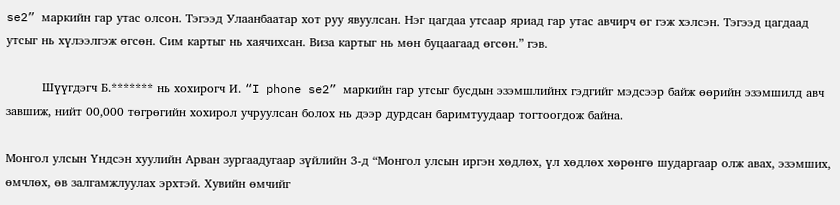se2” маркийн гар утас олсон. Тэгээд Улаанбаатар хот руу явуулсан. Нэг цагдаа утсаар яриад гар утас авчирч өг гэж хэлсэн. Тэгээд цагдаад утсыг нь хүлээлгэж өгсөн. Сим картыг нь хаячихсан. Виза картыг нь мөн буцаагаад өгсөн.” гэв.

         Шүүгдэгч Б.******* нь хохирогч И. “I phone se2” маркийн гар утсыг бусдын эзэмшлийнх гэдгийг мэдсээр байж өөрийн эзэмшилд авч завшиж, нийт 00,000 төгрөгийн хохирол учруулсан болох нь дээр дурдсан баримтуудаар тогтоогдож байна.

Монгол улсын Үндсэн хуулийн Арван зургаадугаар зүйлийн 3-д “Монгол улсын иргэн хөдлөх, үл хөдлөх хөрөнгө шударгаар олж авах, эзэмших, өмчлөх, өв залгамжлуулах эрхтэй. Хувийн өмчийг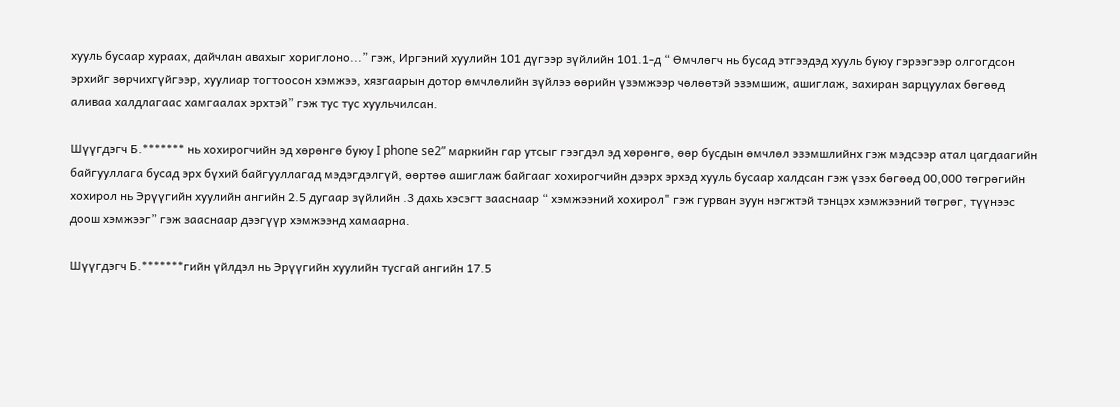хууль бусаар хураах, дайчлан авахыг хориглоно...” гэж, Иргэний хуулийн 101 дүгээр зүйлийн 101.1-д “ Өмчлөгч нь бусад этгээдэд хууль буюу гэрээгээр олгогдсон эрхийг зөрчихгүйгээр, хуулиар тогтоосон хэмжээ, хязгаарын дотор өмчлөлийн зүйлээ өөрийн үзэмжээр чөлөөтэй эзэмшиж, ашиглаж, захиран зарцуулах бөгөөд аливаа халдлагаас хамгаалах эрхтэй” гэж тус тус хуульчилсан.

Шүүгдэгч Б.******* нь хохирогчийн эд хөрөнгө буюу I phone se2” маркийн гар утсыг гээгдэл эд хөрөнгө, өөр бусдын өмчлөл эзэмшлийнх гэж мэдсээр атал цагдаагийн байгууллага бусад эрх бүхий байгууллагад мэдэгдэлгүй, өөртөө ашиглаж байгааг хохирогчийн дээрх эрхэд хууль бусаар халдсан гэж үзэх бөгөөд 00,000 төгрөгийн хохирол нь Эрүүгийн хуулийн ангийн 2.5 дугаар зүйлийн .3 дахь хэсэгт зааснаар “ хэмжээний хохирол" гэж гурван зуун нэгжтэй тэнцэх хэмжээний төгрөг, түүнээс доош хэмжээг” гэж зааснаар дээгүүр хэмжээнд хамаарна.

Шүүгдэгч Б.*******гийн үйлдэл нь Эрүүгийн хуулийн тусгай ангийн 17.5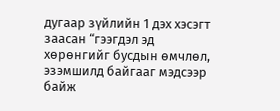дугаар зүйлийн 1 дэх хэсэгт заасан “гээгдэл эд хөрөнгийг бусдын өмчлөл, эзэмшилд байгааг мэдсээр байж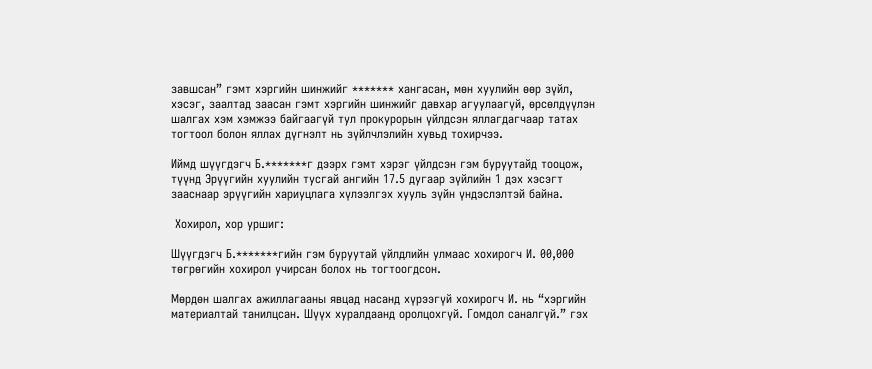завшсан” гэмт хэргийн шинжийг ******* хангасан, мөн хуулийн өөр зүйл, хэсэг, заалтад заасан гэмт хэргийн шинжийг давхар агуулаагүй, өрсөлдүүлэн шалгах хэм хэмжээ байгаагүй тул прокурорын үйлдсэн яллагдагчаар татах тогтоол болон яллах дүгнэлт нь зүйлчлэлийн хувьд тохирчээ.

Иймд шүүгдэгч Б.*******г дээрх гэмт хэрэг үйлдсэн гэм буруутайд тооцож, түүнд Эрүүгийн хуулийн тусгай ангийн 17.5 дугаар зүйлийн 1 дэх хэсэгт зааснаар эрүүгийн хариуцлага хүлээлгэх хууль зүйн үндэслэлтэй байна.

 Хохирол, хор уршиг:

Шүүгдэгч Б.*******гийн гэм буруутай үйлдлийн улмаас хохирогч И. 00,000 төгрөгийн хохирол учирсан болох нь тогтоогдсон.

Мөрдөн шалгах ажиллагааны явцад насанд хүрээгүй хохирогч И. нь “хэргийн материалтай танилцсан. Шүүх хуралдаанд оролцохгүй. Гомдол саналгүй.” гэх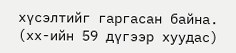хүсэлтийг гаргасан байна. (хх-ийн 59 дүгээр хуудас)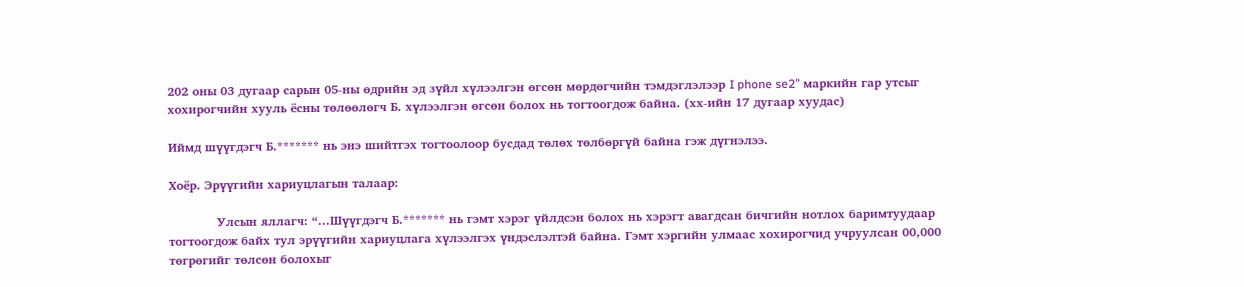202 оны 03 дугаар сарын 05-ны өдрийн эд зүйл хүлээлгэн өгсөн мөрдөгчийн тэмдэглэлээр I phone se2” маркийн гар утсыг хохирогчийн хууль ёсны төлөөлөгч Б. хүлээлгэн өгсөн болох нь тогтоогдож байна. (хх-ийн 17 дугаар хуудас)

Иймд шүүгдэгч Б.******* нь энэ шийтгэх тогтоолоор бусдад төлөх төлбөргүй байна гэж дүгнэлээ.

Хоёр. Эрүүгийн хариуцлагын талаар:

            Улсын яллагч: “...Шүүгдэгч Б.******* нь гэмт хэрэг үйлдсэн болох нь хэрэгт авагдсан бичгийн нотлох баримтуудаар тогтоогдож байх тул эрүүгийн хариуцлага хүлээлгэх үндэслэлтэй байна. Гэмт хэргийн улмаас хохирогчид учруулсан 00,000 төгрөгийг төлсөн болохыг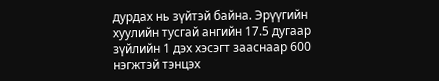дурдах нь зүйтэй байна. Эрүүгийн хуулийн тусгай ангийн 17.5 дугаар зүйлийн 1 дэх хэсэгт зааснаар 600 нэгжтэй тэнцэх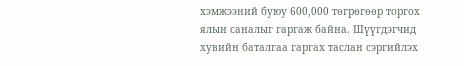хэмжээний буюу 600,000 төгрөгөөр торгох ялын саналыг гаргаж байна. Шүүгдэгчид хувийн баталгаа гаргах таслан сэргийлэх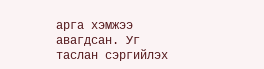арга хэмжээ авагдсан. Уг таслан сэргийлэх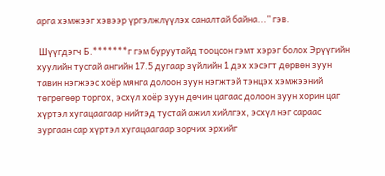арга хэмжээг хэвээр үргэлжлүүлэх саналтай байна...” гэв.

 Шүүгдэгч Б.*******г гэм буруутайд тооцсон гэмт хэрэг болох Эрүүгийн хуулийн тусгай ангийн 17.5 дугаар зүйлийн 1 дэх хэсэгт дөрвөн зуун тавин нэгжээс хоёр мянга долоон зуун нэгжтэй тэнцэх хэмжээний төгрөгөөр торгох, эсхүл хоёр зуун дөчин цагаас долоон зуун хорин цаг хүртэл хугацаагаар нийтэд тустай ажил хийлгэх, эсхүл нэг сараас зургаан сар хүртэл хугацаагаар зорчих эрхийг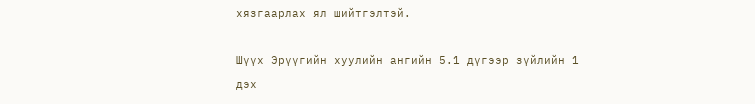хязгаарлах ял шийтгэлтэй.

Шүүх Эрүүгийн хуулийн ангийн 5.1 дүгээр зүйлийн 1 дэх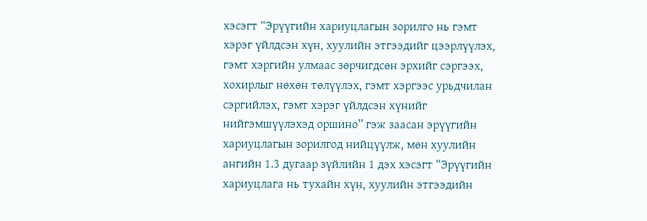хэсэгт “Эрүүгийн хариуцлагын зорилго нь гэмт хэрэг үйлдсэн хүн, хуулийн этгээдийг цээрлүүлэх, гэмт хэргийн улмаас зөрчигдсөн эрхийг сэргээх, хохирлыг нөхөн төлүүлэх, гэмт хэргээс урьдчилан сэргийлэх, гэмт хэрэг үйлдсэн хүнийг нийгэмшүүлэхэд оршино” гэж заасан эрүүгийн хариуцлагын зорилгод нийцүүлж, мөн хуулийн ангийн 1.3 дугаар зүйлийн 1 дэх хэсэгт “Эрүүгийн хариуцлага нь тухайн хүн, хуулийн этгээдийн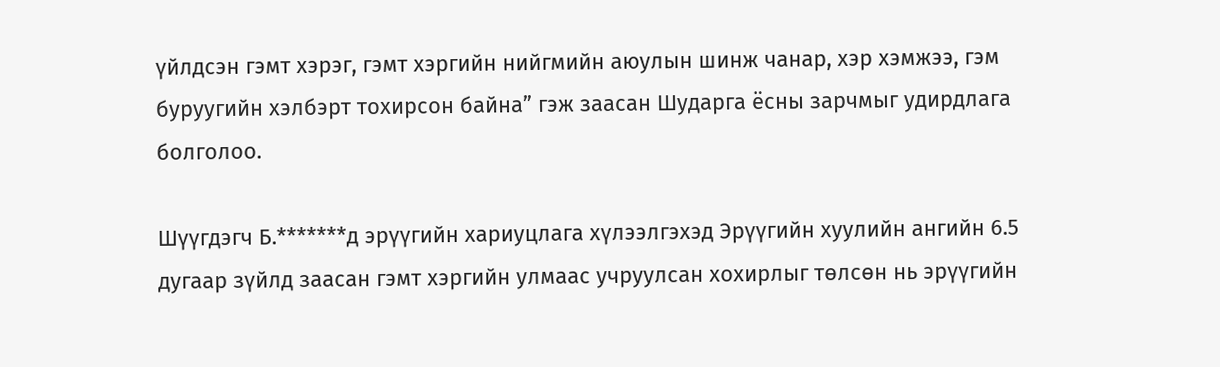үйлдсэн гэмт хэрэг, гэмт хэргийн нийгмийн аюулын шинж чанар, хэр хэмжээ, гэм буруугийн хэлбэрт тохирсон байна” гэж заасан Шударга ёсны зарчмыг удирдлага болголоо.

Шүүгдэгч Б.*******д эрүүгийн хариуцлага хүлээлгэхэд Эрүүгийн хуулийн ангийн 6.5 дугаар зүйлд заасан гэмт хэргийн улмаас учруулсан хохирлыг төлсөн нь эрүүгийн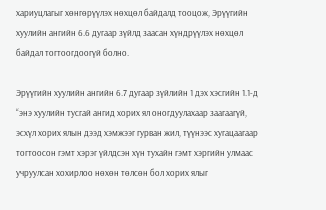хариуцлагыг хөнгөрүүлэх нөхцөл байдалд тооцож, Эрүүгийн хуулийн ангийн 6.6 дугаар зүйлд заасан хүндрүүлэх нөхцөл байдал тогтоогдоогүй болно.

Эрүүгийн хуулийн ангийн 6.7 дугаар зүйлийн 1 дэх хэсгийн 1.1-д “энэ хуулийн тусгай ангид хорих ял оногдуулахаар заагаагүй, эсхүл хорих ялын дээд хэмжээг гурван жил, түүнээс хугацаагаар тогтоосон гэмт хэрэг үйлдсэн хүн тухайн гэмт хэргийн улмаас учруулсан хохирлоо нөхөн төлсөн бол хорих ялыг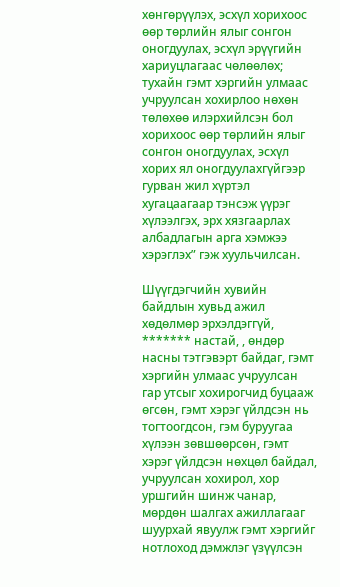хөнгөрүүлэх, эсхүл хорихоос өөр төрлийн ялыг сонгон оногдуулах, эсхүл эрүүгийн хариуцлагаас чөлөөлөх; тухайн гэмт хэргийн улмаас учруулсан хохирлоо нөхөн төлөхөө илэрхийлсэн бол хорихоос өөр төрлийн ялыг сонгон оногдуулах, эсхүл хорих ял оногдуулахгүйгээр гурван жил хүртэл хугацаагаар тэнсэж үүрэг хүлээлгэх, эрх хязгаарлах албадлагын арга хэмжээ хэрэглэх” гэж хуульчилсан.

Шүүгдэгчийн хувийн байдлын хувьд ажил хөдөлмөр эрхэлдэггүй, ******* настай, , өндөр насны тэтгэвэрт байдаг, гэмт хэргийн улмаас учруулсан гар утсыг хохирогчид буцааж өгсөн, гэмт хэрэг үйлдсэн нь тогтоогдсон, гэм буруугаа хүлээн зөвшөөрсөн, гэмт хэрэг үйлдсэн нөхцөл байдал, учруулсан хохирол, хор уршгийн шинж чанар, мөрдөн шалгах ажиллагааг шуурхай явуулж гэмт хэргийг нотлоход дэмжлэг үзүүлсэн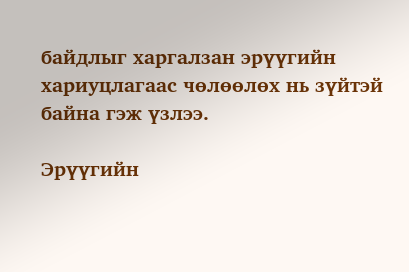байдлыг харгалзан эрүүгийн хариуцлагаас чөлөөлөх нь зүйтэй байна гэж үзлээ.

Эрүүгийн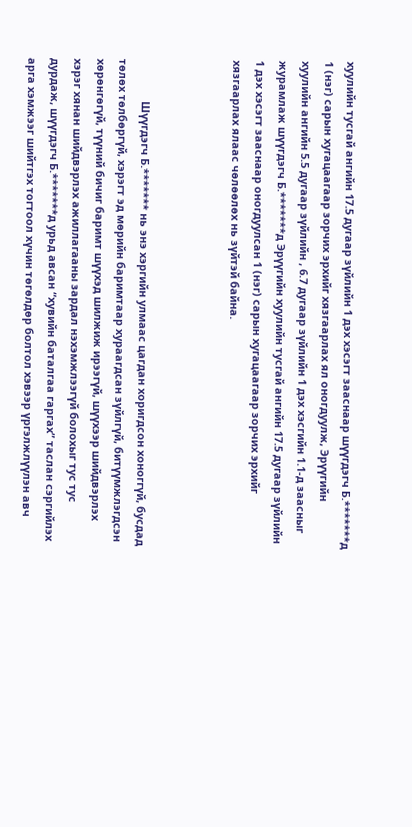хуулийн тусгай ангийн 17.5 дугаар зүйлийн 1 дэх хэсэгт зааснаар шүүгдэгч Б.*******д 1 (нэг) сарын хугацаагаар зорчих эрхийг хязгаарлах ял оногдуулж, Эрүүгийн хуулийн ангийн 5.5 дугаар зүйлийн , 6.7 дугаар зүйлийн 1 дэх хэсгийн 1.1-д заасныг журамлаж шүүгдэгч Б.*******д Эрүүгийн хуулийн тусгай ангийн 17.5 дугаар зүйлийн 1 дэх хэсэгт зааснаар оногдуулсан 1 (нэг) сарын хугацаагаар зорчих эрхийг хязгаарлах ялаас чөлөөлөх нь зүйтэй байна.



              Шүүгдэгч Б.******* нь энэ хэргийн улмаас цагдан хоригдсон хоноггүй, бусдад төлөх төлбөргүй, хэрэгт эд мөрийн баримтаар хураагдсан зүйлгүй, битүүмжлэгдсэн хөрөнгөгүй, түүний бичиг баримт шүүхэд шилжиж ирээгүй, шүүхээр шийдвэрлэх хэрэг хянан шийдвэрлэх ажиллагааны зардал нэхэмжлээгүй болохыг тус тус дурдаж, шүүгдэгч Б.*******д урьд авсан “хувийн баталгаа гаргах” таслан сэргийлэх арга хэмжээг шийтгэх тогтоол хүчин төгөлдөр болтол хэвээр үргэлжлүүлэн авч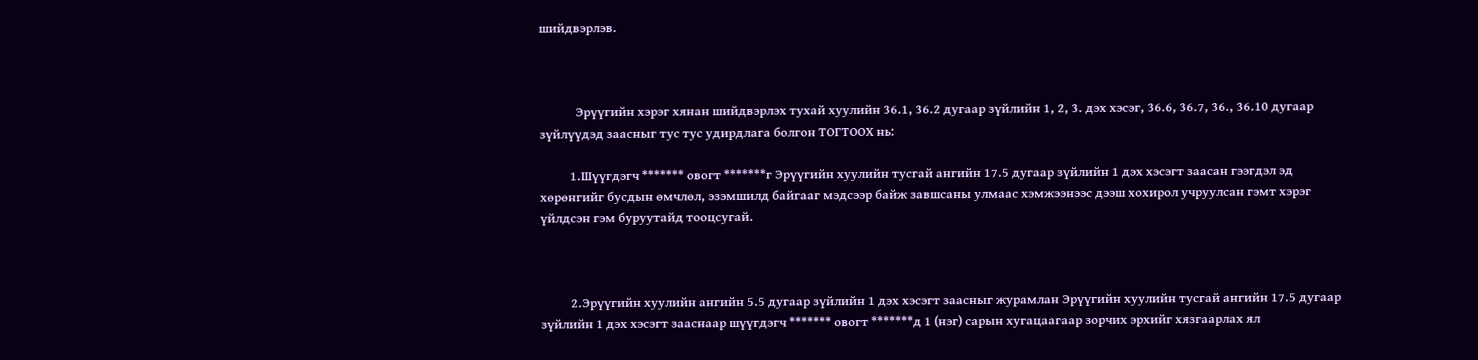шийдвэрлэв.



            Эрүүгийн хэрэг хянан шийдвэрлэх тухай хуулийн 36.1, 36.2 дугаар зүйлийн 1, 2, 3. дэх хэсэг, 36.6, 36.7, 36., 36.10 дугаар зүйлүүдэд заасныг тус тус удирдлага болгон ТОГТООХ нь:

          1.Шүүгдэгч ******* овогт *******г Эрүүгийн хуулийн тусгай ангийн 17.5 дугаар зүйлийн 1 дэх хэсэгт заасан гээгдэл эд хөрөнгийг бусдын өмчлөл, эзэмшилд байгааг мэдсээр байж завшсаны улмаас хэмжээнээс дээш хохирол учруулсан гэмт хэрэг үйлдсэн гэм буруутайд тооцсугай.



          2.Эрүүгийн хуулийн ангийн 5.5 дугаар зүйлийн 1 дэх хэсэгт заасныг журамлан Эрүүгийн хуулийн тусгай ангийн 17.5 дугаар зүйлийн 1 дэх хэсэгт зааснаар шүүгдэгч ******* овогт *******д 1 (нэг) сарын хугацаагаар зорчих эрхийг хязгаарлах ял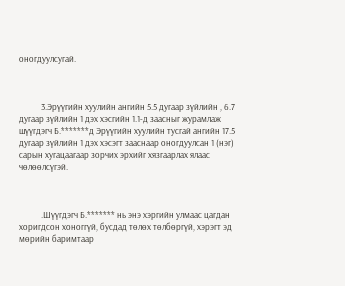оногдуулсугай.



           3.Эрүүгийн хуулийн ангийн 5.5 дугаар зүйлийн , 6.7 дугаар зүйлийн 1 дэх хэсгийн 1.1-д заасныг журамлаж шүүгдэгч Б.*******д Эрүүгийн хуулийн тусгай ангийн 17.5 дугаар зүйлийн 1 дэх хэсэгт зааснаар оногдуулсан 1 (нэг) сарын хугацаагаар зорчих эрхийг хязгаарлах ялаас чөлөөлсүгэй.



           .Шүүгдэгч Б.******* нь энэ хэргийн улмаас цагдан хоригдсон хоноггүй, бусдад төлөх төлбөргүй, хэрэгт эд мөрийн баримтаар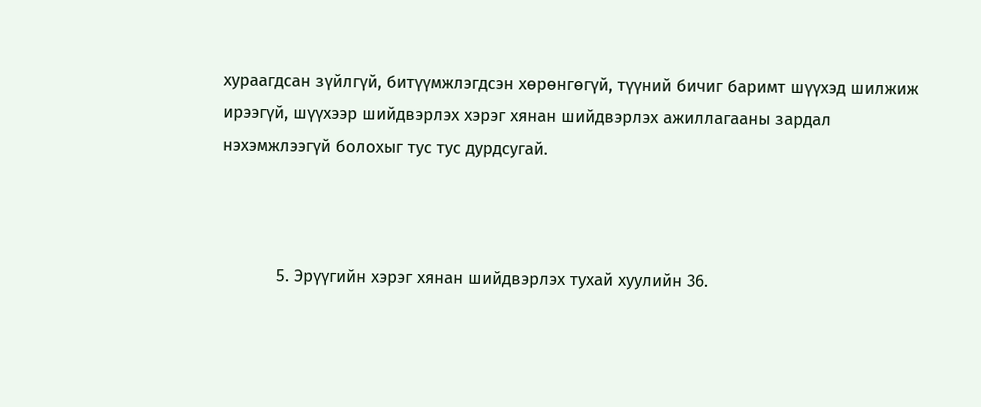хураагдсан зүйлгүй, битүүмжлэгдсэн хөрөнгөгүй, түүний бичиг баримт шүүхэд шилжиж ирээгүй, шүүхээр шийдвэрлэх хэрэг хянан шийдвэрлэх ажиллагааны зардал нэхэмжлээгүй болохыг тус тус дурдсугай.



           5. Эрүүгийн хэрэг хянан шийдвэрлэх тухай хуулийн 36.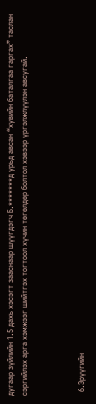дугаар зүйлийн 1.5 дахь хэсэгт зааснаар шүүгдэгч Б.*******д урьд авсан “хувийн баталгаа гаргах” таслан сэргийлэх арга хэмжээг шийтгэх тогтоол хүчин төгөлдөр болтол хэвээр үргэлжлүүлэн авсугай.



  6.Эрүүгийн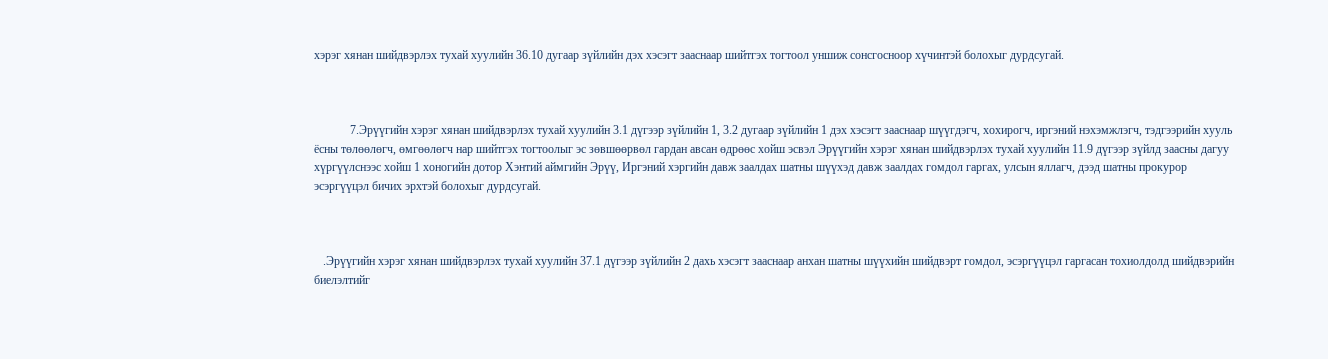хэрэг хянан шийдвэрлэх тухай хуулийн 36.10 дугаар зүйлийн дэх хэсэгт зааснаар шийтгэх тогтоол уншиж сонсгосноор хүчинтэй болохыг дурдсугай.



            7.Эрүүгийн хэрэг хянан шийдвэрлэх тухай хуулийн 3.1 дүгээр зүйлийн 1, 3.2 дугаар зүйлийн 1 дэх хэсэгт зааснаар шүүгдэгч, хохирогч, иргэний нэхэмжлэгч, тэдгээрийн хууль ёсны төлөөлөгч, өмгөөлөгч нар шийтгэх тогтоолыг эс зөвшөөрвөл гардан авсан өдрөөс хойш эсвэл Эрүүгийн хэрэг хянан шийдвэрлэх тухай хуулийн 11.9 дүгээр зүйлд заасны дагуу хүргүүлснээс хойш 1 хоногийн дотор Хэнтий аймгийн Эрүү, Иргэний хэргийн давж заалдах шатны шүүхэд давж заалдах гомдол гаргах, улсын яллагч, дээд шатны прокурор эсэргүүцэл бичих эрхтэй болохыг дурдсугай.



   .Эрүүгийн хэрэг хянан шийдвэрлэх тухай хуулийн 37.1 дүгээр зүйлийн 2 дахь хэсэгт зааснаар анхан шатны шүүхийн шийдвэрт гомдол, эсэргүүцэл гаргасан тохиолдолд шийдвэрийн биелэлтийг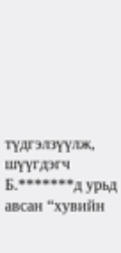түдгэлзүүлж, шүүгдэгч Б.*******д урьд авсан “хувийн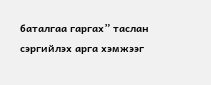баталгаа гаргах” таслан сэргийлэх арга хэмжээг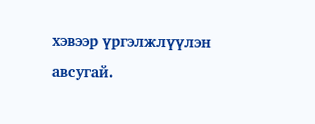хэвээр үргэлжлүүлэн авсугай.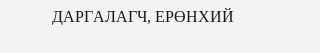ДАРГАЛАГЧ, ЕРӨНХИЙ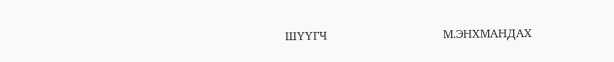ШҮҮГЧ                             М.ЭНХМАНДАХ